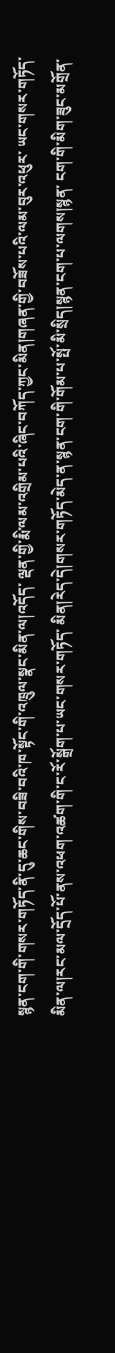སྙན་ངག་གི་གསར་གཏོད་ནི་དུ་ཆང་གིས་བཟི་བའི་ཁ་སྟོང་གི་འཁྲུལ་སྣང་མིན་ལ།འདོད་ ལྡན་གྱི་རྨི་ལམ་འགྲིམ་པའི་ཞིང་བཀོད་ཀྱང་མིན།གཞན་གྱི་བཟོས་པའི་ལམ་བུར་འཕུར་ ཡང་གསར་གཏོད་མིན་ལ།རང་མལ་དྲོད་པོ་ནས་འཕག་འཚག་གི་ང་རོ་སྒྲོག་པ་ཡང་གསར་གཏོད་ མིན།རེད་དེ།གསར་གཏོད་མེད་ན་སྙན་ངག་གི་གོམ་པ་སྤོ་མི་སྲིད།སྙན་ངག་པ་ལགས།སྙན་ ངག་གི་མིག་ཟུང་མགྲོན་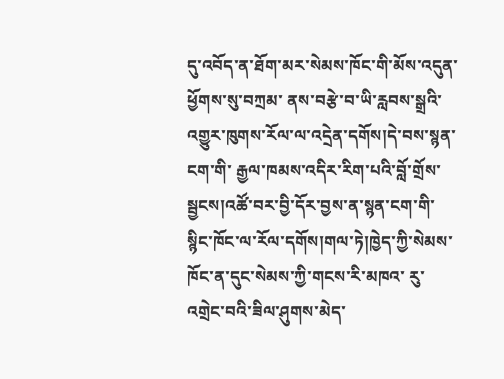དུ་འབོད་ན་ཐོག་མར་སེམས་ཁོང་གི་མོས་འདུན་ཕྱོགས་སུ་བཀྲམ་ ནས་བརྩེ་བ་ཡི་རླབས་སྒྲའི་འགྱུར་ཁུགས་རོལ་ལ་འདྲེན་དགོས།དེ་བས་སྙན་ངག་གི་ རྒྱལ་ཁམས་འདིར་རིག་པའི་བློ་གྲོས་སྦྱངས།འཚོ་བར་བྱི་དོར་བྱས་ན་སྙན་ངག་གི་ སྙིང་ཁོང་ལ་རོལ་དགོས།གལ་ཏེ།ཁྱེད་ཀྱི་སེམས་ཁོང་ན་དུང་སེམས་ཀྱི་གངས་རི་མཁའ་ རུ་འགྲེང་བའི་ཟིལ་ཤུགས་མེད་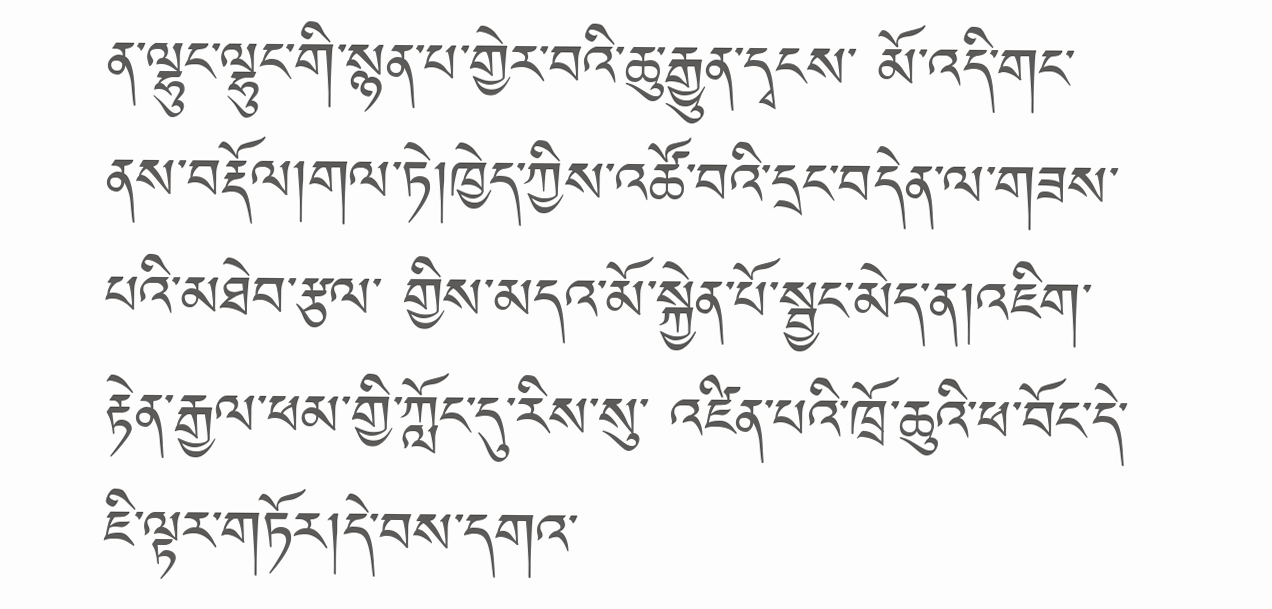ན་ལྷུང་ལྷུང་གི་སྙན་པ་གྱེར་བའི་ཆུ་རྒྱུན་དྭངས་ མོ་འདི་གང་ནས་བརྡོལ།གལ་ཏེ།ཁྱེད་ཀྱིས་འཚོ་བའི་དྲང་བདེན་ལ་གཟས་པའི་མཐེབ་རྩལ་ གྱིས་མདའ་མོ་སྐྱེན་པོ་སྦྱང་མེད་ན།འཇིག་རྟེན་རྒྱལ་ཕམ་གྱི་ཀློང་དུ་རིས་སུ་ འཛིན་པའི་ཁྲོ་ཆུའི་ཕ་བོང་དེ་ཇི་ལྟར་གཏོར།དེ་བས་དགའ་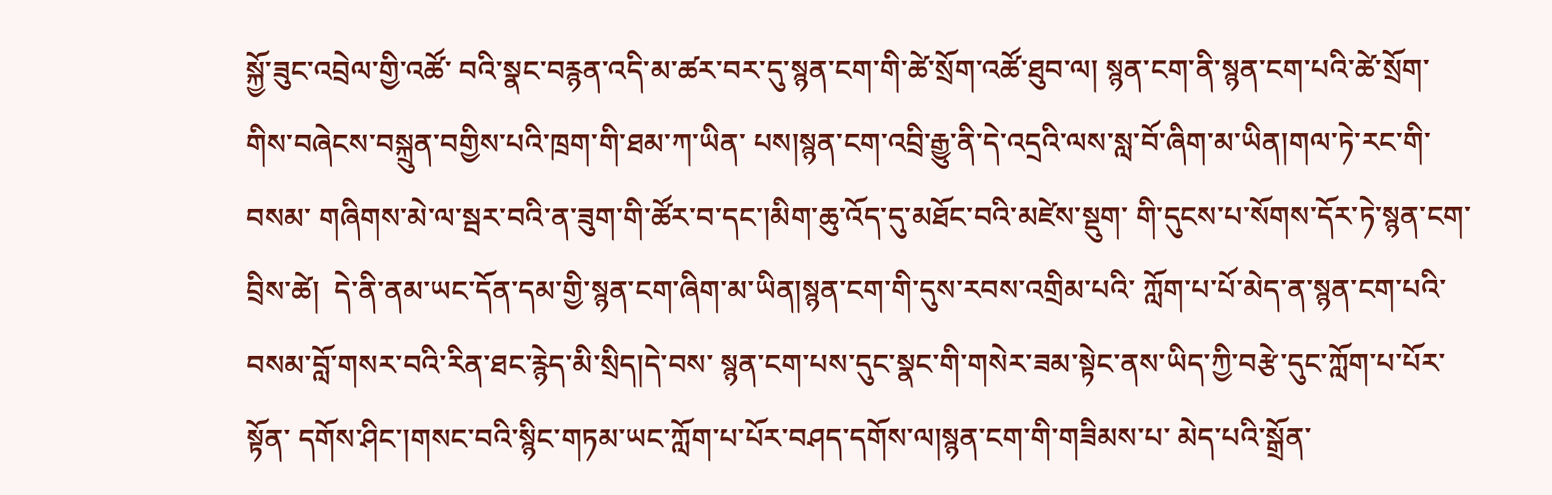སྐྱོ་ཟུང་འབྲེལ་གྱི་འཚོ་ བའི་སྣང་བརྙན་འདི་མ་ཚར་བར་དུ་སྙན་ངག་གི་ཚེ་སྲོག་འཚོ་ཐུབ་ལ། སྙན་ངག་ནི་སྙན་ངག་པའི་ཚེ་སྲོག་གིས་བཞེངས་བསྐྲུན་བགྱིས་པའི་ཁྲག་གི་ཐམ་ཀ་ཡིན་ པས།སྙན་ངག་འབྲི་རྒྱུ་ནི་དེ་འདྲའི་ལས་སླ་བོ་ཞིག་མ་ཡིན།གལ་ཏེ་རང་གི་བསམ་ གཞིགས་མེ་ལ་སྦར་བའི་ན་ཟུག་གི་ཚོར་བ་དང་།མིག་ཆུ་འོད་དུ་མཐོང་བའི་མཛེས་སྡུག་ གི་དུངས་པ་སོགས་དོར་ཏེ་སྙན་ངག་བྲིས་ཚེ།  དེ་ནི་ནམ་ཡང་དོན་དམ་གྱི་སྙན་ངག་ཞིག་མ་ཡིན།སྙན་ངག་གི་དུས་རབས་འགྲིམ་པའི་ ཀློག་པ་པོ་མེད་ན་སྙན་ངག་པའི་བསམ་བློ་གསར་བའི་རིན་ཐང་རྙེད་མི་སྲིད།དེ་བས་ སྙན་ངག་པས་དུང་སྣང་གི་གསེར་ཟམ་སྟེང་ནས་ཡིད་ཀྱི་བརྩེ་དུང་ཀློག་པ་པོར་སྟོན་ དགོས་ཤིང་།གསང་བའི་སྙིང་གཏམ་ཡང་ཀློག་པ་པོར་བཤད་དགོས་ལ།སྙན་ངག་གི་གཟིམས་པ་ མེད་པའི་སྒྲོན་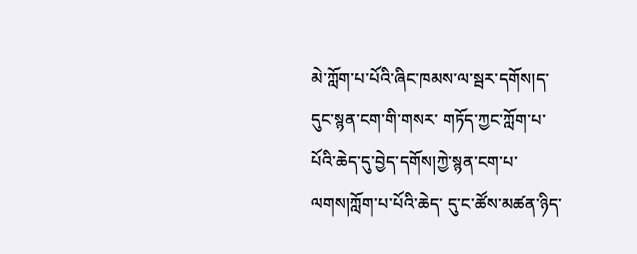མེ་ཀློག་པ་པོའི་ཞིང་ཁམས་ལ་སྦར་དགོས།ད་དུང་སྙན་ངག་གི་གསར་ གཏོད་ཀྱང་ཀློག་པ་པོའི་ཆེད་དུ་བྱེད་དགོས།ཀྱེ་སྙན་ངག་པ་ལགས།ཀློག་པ་པོའི་ཆེད་ དུ་ང་ཚོས་མཚན་ཉིད་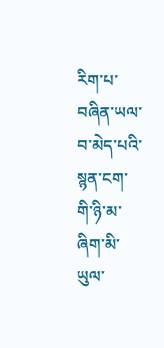རིག་པ་བཞིན་ཡལ་བ་མེད་པའི་སྙན་ངག་གི་ཉི་མ་ཞིག་མི་ཡུལ་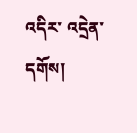འདིར་ འདྲེན་དགོས།